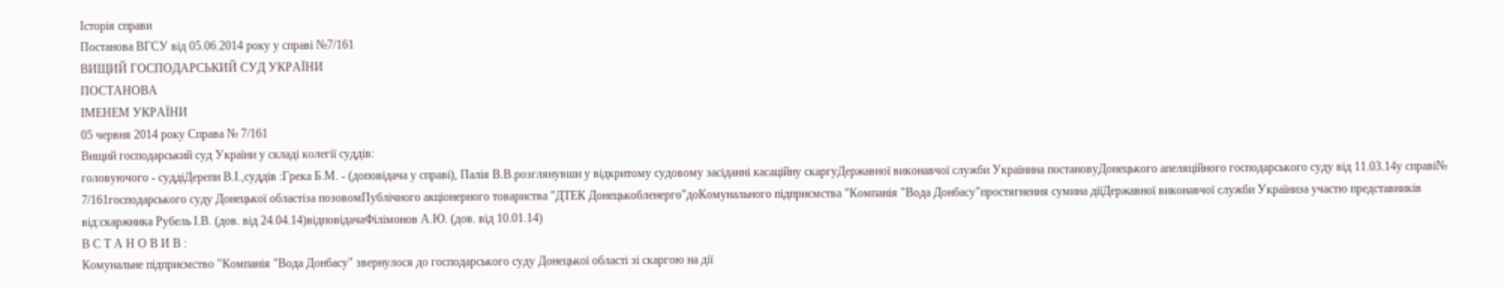Історія справи
Постанова ВГСУ від 05.06.2014 року у справі №7/161
ВИЩИЙ ГОСПОДАРСЬКИЙ СУД УКРАЇНИ
ПОСТАНОВА
ІМЕНЕМ УКРАЇНИ
05 червня 2014 року Справа № 7/161
Вищий господарський суд України у складі колегії суддів:
головуючого - суддіДерепи В.І.,суддів :Грека Б.М. - (доповідача у справі), Палія В.В.розглянувши у відкритому судовому засіданні касаційну скаргуДержавної виконавчої служби Українина постановуДонецького апеляційного господарського суду від 11.03.14у справі№ 7/161господарського суду Донецької областіза позовомПублічного акціонерного товариства "ДТЕК Донецькобленерго"доКомунального підприємства "Компанія "Вода Донбасу"простягнення сумина діїДержавної виконавчої служби Україниза участю представників від:скаржника Рубель І.В. (дов. від 24.04.14)відповідачаФілімонов А.Ю. (дов. від 10.01.14)
В С Т А Н О В И В :
Комунальне підприємство "Компанія "Вода Донбасу" звернулося до господарського суду Донецької області зі скаргою на дії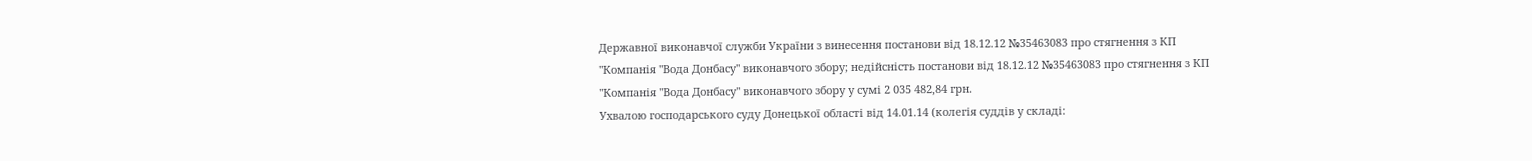Державної виконавчої служби України з винесення постанови від 18.12.12 №35463083 про стягнення з КП "Компанія "Вода Донбасу" виконавчого збору; недійсність постанови від 18.12.12 №35463083 про стягнення з КП "Компанія "Вода Донбасу" виконавчого збору у сумі 2 035 482,84 грн.
Ухвалою господарського суду Донецької області від 14.01.14 (колегія суддів у складі: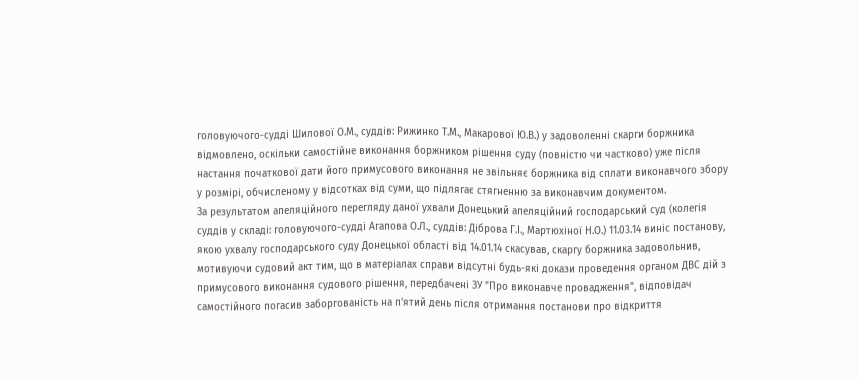головуючого-судді Шилової О.М., суддів: Рижинко Т.М., Макарової Ю.В.) у задоволенні скарги боржника відмовлено, оскільки самостійне виконання боржником рішення суду (повністю чи частково) уже після настання початкової дати його примусового виконання не звільняє боржника від сплати виконавчого збору у розмірі, обчисленому у відсотках від суми, що підлягає стягненню за виконавчим документом.
За результатом апеляційного перегляду даної ухвали Донецький апеляційний господарський суд (колегія суддів у складі: головуючого-судді Агапова О.Л., суддів: Діброва Г.І., Мартюхіної Н.О.) 11.03.14 виніс постанову, якою ухвалу господарського суду Донецької області від 14.01.14 скасував, скаргу боржника задовольнив, мотивуючи судовий акт тим, що в матеріалах справи відсутні будь-які докази проведення органом ДВС дій з примусового виконання судового рішення, передбачені ЗУ "Про виконавче провадження", відповідач самостійного погасив заборгованість на п'ятий день після отримання постанови про відкриття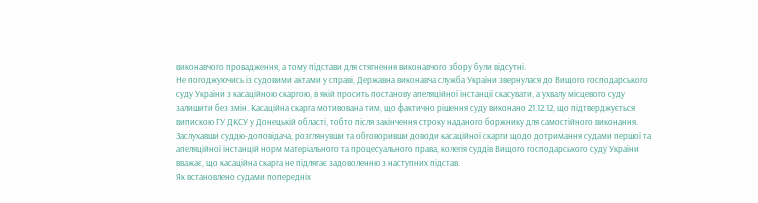виконавчого провадження, а тому підстави для стягнення виконавчого збору були відсутні.
Не погоджуючись із судовими актами у справі, Державна виконавча служба України звернулася до Вищого господарського суду України з касаційною скаргою, в якій просить постанову апеляційної інстанції скасувати, а ухвалу місцевого суду залишити без змін. Касаційна скарга мотивована тим, що фактично рішення суду виконано 21.12.12, що підтверджується випискою ГУ ДКСУ у Донецькій області, тобто після закінчення строку наданого боржнику для самостійного виконання.
Заслухавши суддю-доповідача, розглянувши та обговоривши доводи касаційної скарги щодо дотримання судами першої та апеляційної інстанцій норм матеріального та процесуального права, колегія суддів Вищого господарського суду України вважає, що касаційна скарга не підлягає задоволенню з наступних підстав.
Як встановлено судами попередніх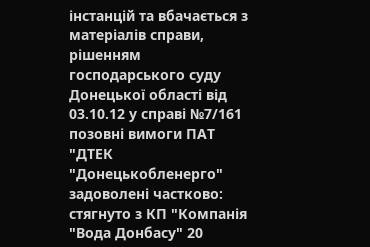інстанцій та вбачається з матеріалів справи, рішенням господарського суду Донецької області від 03.10.12 у справі №7/161 позовні вимоги ПАТ "ДТЕК "Донецькобленерго" задоволені частково: стягнуто з КП "Компанія "Вода Донбасу" 20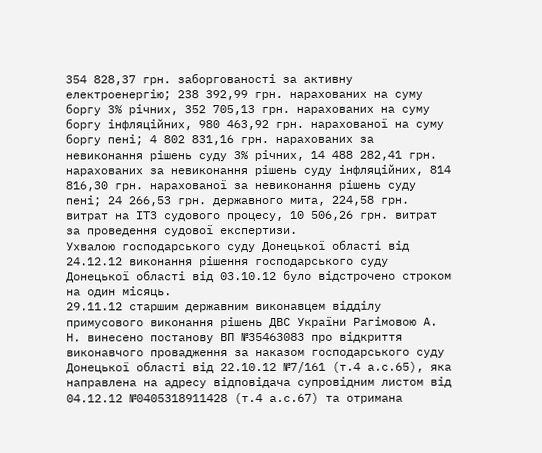354 828,37 грн. заборгованості за активну електроенергію; 238 392,99 грн. нарахованих на суму боргу 3% річних, 352 705,13 грн. нарахованих на суму боргу інфляційних, 980 463,92 грн. нарахованої на суму боргу пені; 4 802 831,16 грн. нарахованих за невиконання рішень суду 3% річних, 14 488 282,41 грн. нарахованих за невиконання рішень суду інфляційних, 814 816,30 грн. нарахованої за невиконання рішень суду пені; 24 266,53 грн. державного мита, 224,58 грн. витрат на ІТЗ судового процесу, 10 506,26 грн. витрат за проведення судової експертизи.
Ухвалою господарського суду Донецької області від 24.12.12 виконання рішення господарського суду Донецької області від 03.10.12 було відстрочено строком на один місяць.
29.11.12 старшим державним виконавцем відділу примусового виконання рішень ДВС України Рагімовою А. Н. винесено постанову ВП №35463083 про відкриття виконавчого провадження за наказом господарського суду Донецької області від 22.10.12 №7/161 (т.4 а.с.65), яка направлена на адресу відповідача супровідним листом від 04.12.12 №0405318911428 (т.4 а.с.67) та отримана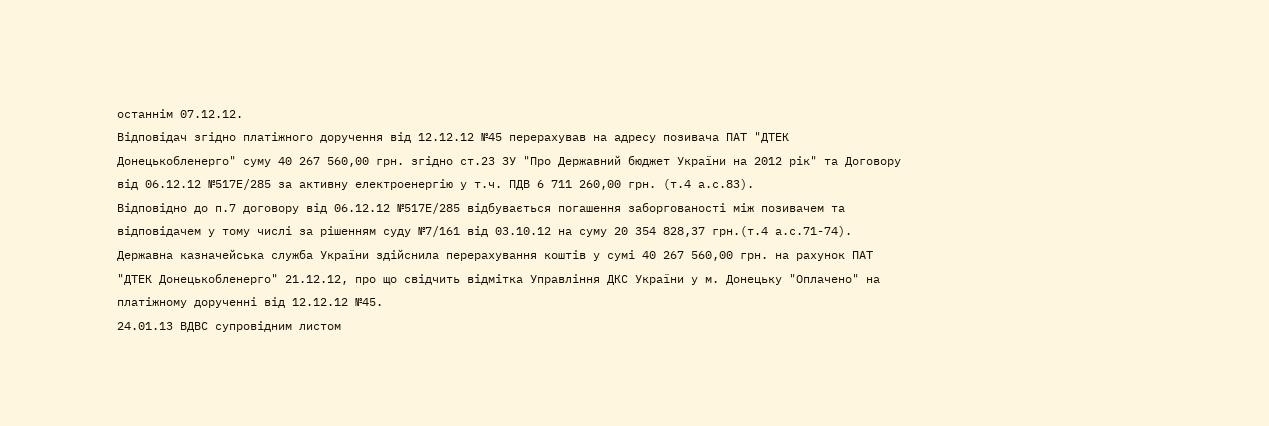останнім 07.12.12.
Відповідач згідно платіжного доручення від 12.12.12 №45 перерахував на адресу позивача ПАТ "ДТЕК Донецькобленерго" суму 40 267 560,00 грн. згідно ст.23 ЗУ "Про Державний бюджет України на 2012 рік" та Договору від 06.12.12 №517Е/285 за активну електроенергію у т.ч. ПДВ 6 711 260,00 грн. (т.4 а.с.83).
Відповідно до п.7 договору від 06.12.12 №517Е/285 відбувається погашення заборгованості між позивачем та відповідачем у тому числі за рішенням суду №7/161 від 03.10.12 на суму 20 354 828,37 грн.(т.4 а.с.71-74).
Державна казначейська служба України здійснила перерахування коштів у сумі 40 267 560,00 грн. на рахунок ПАТ "ДТЕК Донецькобленерго" 21.12.12, про що свідчить відмітка Управління ДКС України у м. Донецьку "Оплачено" на платіжному дорученні від 12.12.12 №45.
24.01.13 ВДВС супровідним листом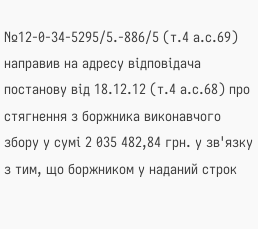№12-0-34-5295/5.-886/5 (т.4 а.с.69) направив на адресу відповідача постанову від 18.12.12 (т.4 а.с.68) про стягнення з боржника виконавчого збору у сумі 2 035 482,84 грн. у зв'язку з тим, що боржником у наданий строк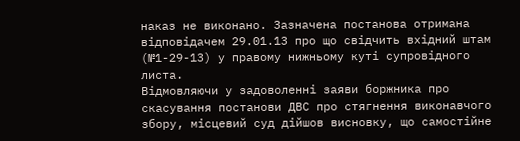наказ не виконано. Зазначена постанова отримана відповідачем 29.01.13 про що свідчить вхідний штам (№1-29-13) у правому нижньому куті супровідного листа.
Відмовляючи у задоволенні заяви боржника про скасування постанови ДВС про стягнення виконавчого збору, місцевий суд дійшов висновку, що самостійне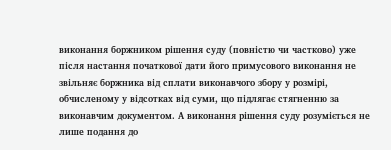виконання боржником рішення суду (повністю чи частково) уже після настання початкової дати його примусового виконання не звільняє боржника від сплати виконавчого збору у розмірі, обчисленому у відсотках від суми, що підлягає стягненню за виконавчим документом. А виконання рішення суду розуміється не лише подання до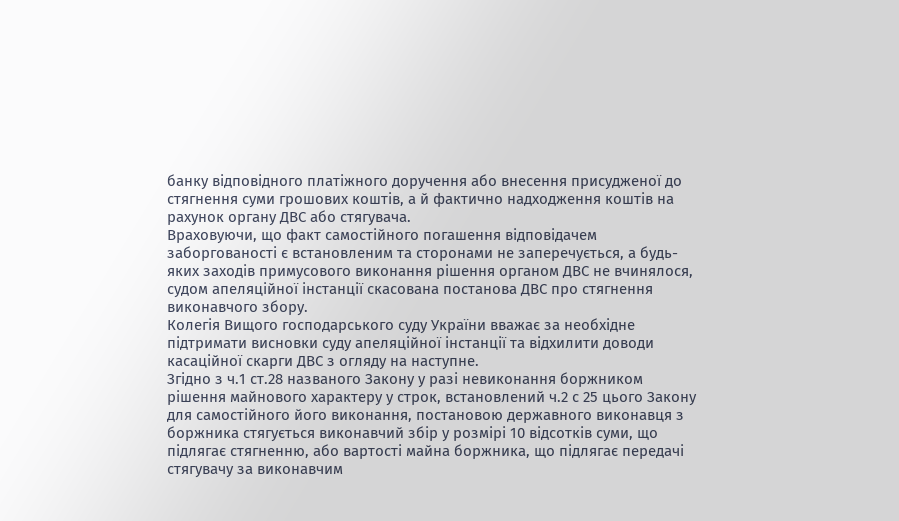банку відповідного платіжного доручення або внесення присудженої до стягнення суми грошових коштів, а й фактично надходження коштів на рахунок органу ДВС або стягувача.
Враховуючи, що факт самостійного погашення відповідачем заборгованості є встановленим та сторонами не заперечується, а будь-яких заходів примусового виконання рішення органом ДВС не вчинялося, судом апеляційної інстанції скасована постанова ДВС про стягнення виконавчого збору.
Колегія Вищого господарського суду України вважає за необхідне підтримати висновки суду апеляційної інстанції та відхилити доводи касаційної скарги ДВС з огляду на наступне.
Згідно з ч.1 ст.28 названого Закону у разі невиконання боржником рішення майнового характеру у строк, встановлений ч.2 с 25 цього Закону для самостійного його виконання, постановою державного виконавця з боржника стягується виконавчий збір у розмірі 10 відсотків суми, що підлягає стягненню, або вартості майна боржника, що підлягає передачі стягувачу за виконавчим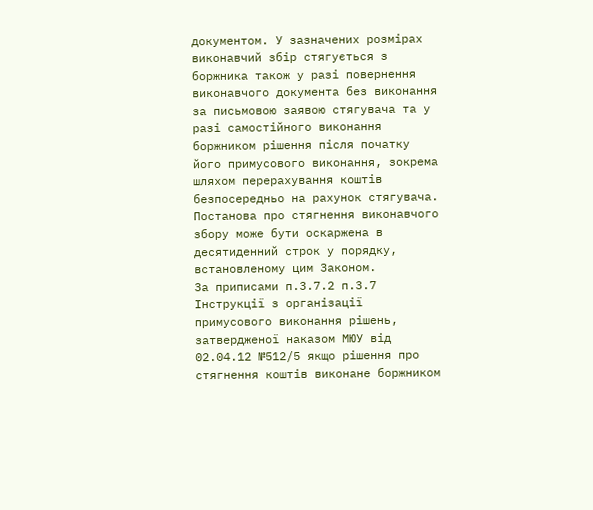документом. У зазначених розмірах виконавчий збір стягується з боржника також у разі повернення виконавчого документа без виконання за письмовою заявою стягувача та у разі самостійного виконання боржником рішення після початку його примусового виконання, зокрема шляхом перерахування коштів безпосередньо на рахунок стягувача. Постанова про стягнення виконавчого збору може бути оскаржена в десятиденний строк у порядку, встановленому цим Законом.
За приписами п.3.7.2 п.3.7 Інструкції з організації примусового виконання рішень, затвердженої наказом МЮУ від 02.04.12 №512/5 якщо рішення про стягнення коштів виконане боржником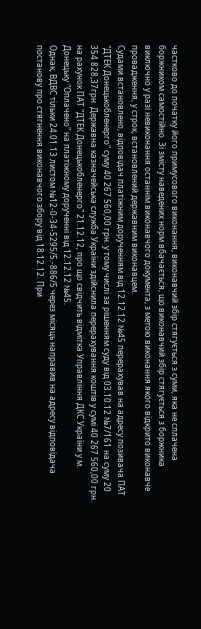частково до початку його примусового виконання, виконавчий збір стягується з суми, яка не сплачена боржником самостійно. Зі змісту наведених норм вбачається, що виконавчий збір стягується з боржника виключно у разі невиконання останнім виконавчого документа, з метою виконання якого відкрито виконавче провадження, у строк, встановлений державним виконавцем.
Судами встановлено, відповідач платіжним дорученням від 12.12.12 №45 перерахував на адресу позивача ПАТ "ДТЕК Донецькобленерго" суму 40 267 560,00 грн. у тому числі за рішенням суду від 03.10.12 №7/161 на суму 20 354 828,37грн. Державна казначейська служба України здійснила перерахування коштів у сумі 40 267 560,00 грн. на рахунок ПАТ "ДТЕК Донецькобленерго" 21.12.12, про що свідчить відмітка Управління ДКС України у м. Донецьку "Оплачено" на платіжному дорученні від 12.12.12 №45.
Однак, ВДВС тільки 24.01.13 листом №12-0-34-5295/5.-886/5 через місяць направив на адресу відповідача постанову про стягнення виконавчого збору від 18.12.12. При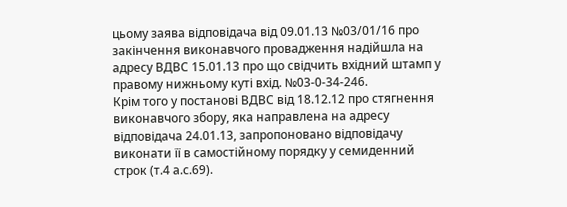цьому заява відповідача від 09.01.13 №03/01/16 про закінчення виконавчого провадження надійшла на адресу ВДВС 15.01.13 про що свідчить вхідний штамп у правому нижньому куті вхід. №03-0-34-246.
Крім того у постанові ВДВС від 18.12.12 про стягнення виконавчого збору, яка направлена на адресу відповідача 24.01.13, запропоновано відповідачу виконати її в самостійному порядку у семиденний строк (т.4 а.с.69).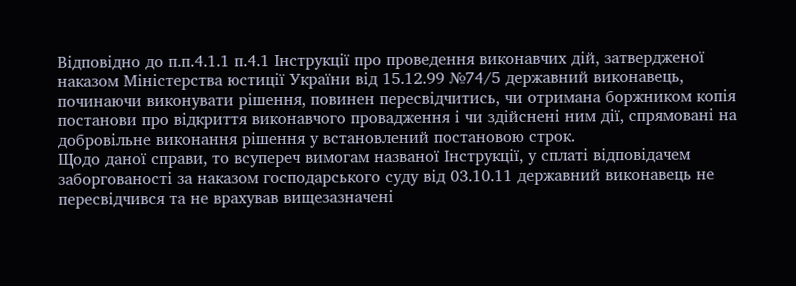Відповідно до п.п.4.1.1 п.4.1 Інструкції про проведення виконавчих дій, затвердженої наказом Міністерства юстиції України від 15.12.99 №74/5 державний виконавець, починаючи виконувати рішення, повинен пересвідчитись, чи отримана боржником копія постанови про відкриття виконавчого провадження і чи здійснені ним дії, спрямовані на добровільне виконання рішення у встановлений постановою строк.
Щодо даної справи, то всупереч вимогам названої Інструкції, у сплаті відповідачем заборгованості за наказом господарського суду від 03.10.11 державний виконавець не пересвідчився та не врахував вищезазначені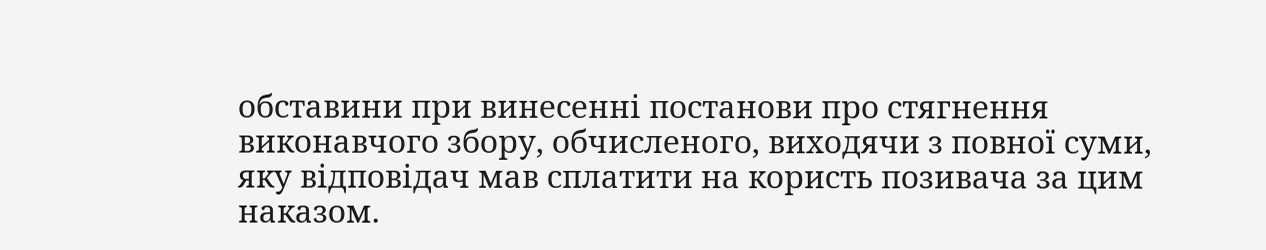обставини при винесенні постанови про стягнення виконавчого збору, обчисленого, виходячи з повної суми, яку відповідач мав сплатити на користь позивача за цим наказом.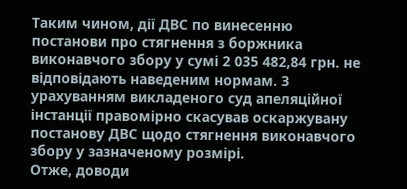Таким чином, дії ДВС по винесенню постанови про стягнення з боржника виконавчого збору у сумі 2 035 482,84 грн. не відповідають наведеним нормам. З урахуванням викладеного суд апеляційної інстанції правомірно скасував оскаржувану постанову ДВС щодо стягнення виконавчого збору у зазначеному розмірі.
Отже, доводи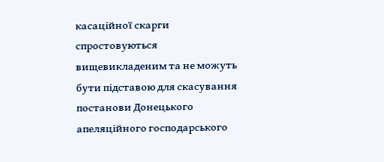касаційної скарги спростовуються вищевикладеним та не можуть бути підставою для скасування постанови Донецького апеляційного господарського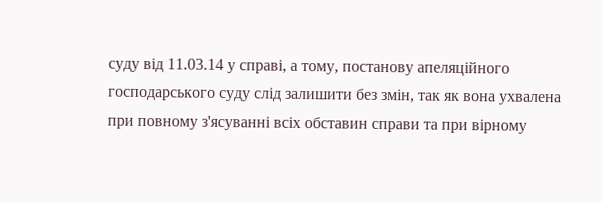суду від 11.03.14 у справі, а тому, постанову апеляційного господарського суду слід залишити без змін, так як вона ухвалена при повному з'ясуванні всіх обставин справи та при вірному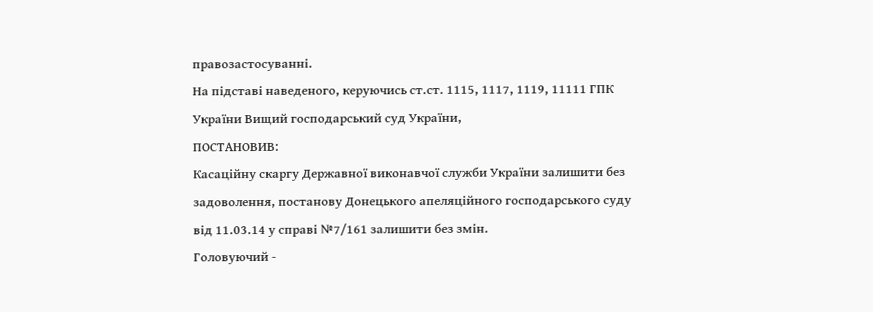правозастосуванні.
На підставі наведеного, керуючись ст.ст. 1115, 1117, 1119, 11111 ГПК України Вищий господарський суд України,
ПОСТАНОВИВ:
Касаційну скаргу Державної виконавчої служби України залишити без задоволення, постанову Донецького апеляційного господарського суду від 11.03.14 у справі №7/161 залишити без змін.
Головуючий -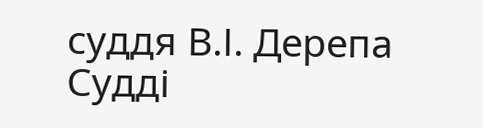суддя В.І. Дерепа
Судді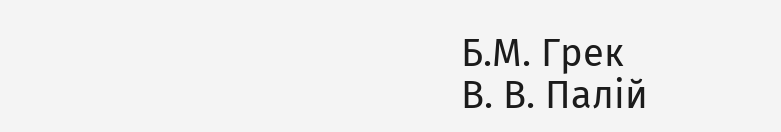Б.М. Грек
В. В. Палій